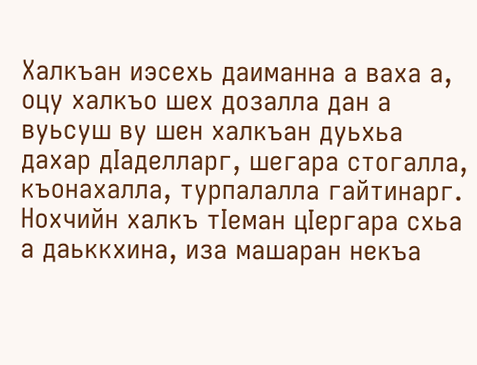Халкъан иэсехь даиманна а ваха а, оцу халкъо шех дозалла дан а вуьсуш ву шен халкъан дуьхьа дахар дIаделларг, шегара стогалла, къонахалла, турпалалла гайтинарг. Нохчийн халкъ тIеман цIергара схьа а даьккхина, иза машаран некъа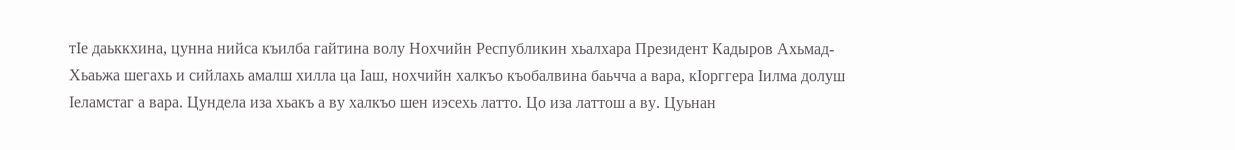тIе даьккхина, цунна нийса къилба гайтина волу Нохчийн Республикин хьалхара Президент Кадыров Ахьмад-Хьаьжа шегахь и сийлахь амалш хилла ца Iаш, нохчийн халкъо къобалвина баьчча а вара, кIорггера Iилма долуш Iеламстаг а вара. Цундела иза хьакъ а ву халкъо шен иэсехь латто. Цо иза латтош а ву. Цуьнан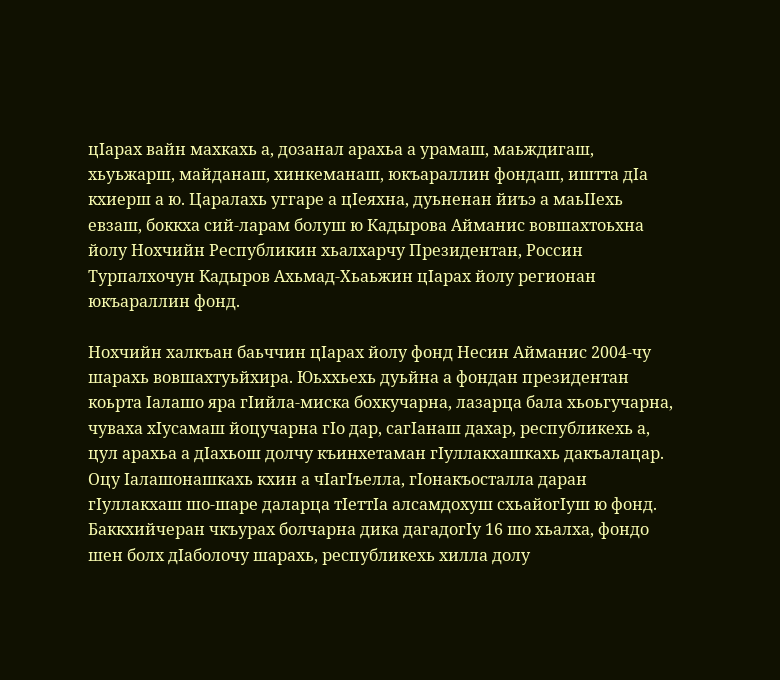цIарах вайн махкахь а, дозанал арахьа а урамаш, маьждигаш, хьуьжарш, майданаш, хинкеманаш, юкъараллин фондаш, иштта дIа кхиерш а ю. Царалахь уггаре а цIеяхна, дуьненан йиъэ а маьIIехь евзаш, боккха сий-ларам болуш ю Кадырова Айманис вовшахтоьхна йолу Нохчийн Республикин хьалхарчу Президентан, Россин Турпалхочун Кадыров Ахьмад-Хьаьжин цIарах йолу регионан юкъараллин фонд.

Нохчийн халкъан баьччин цIарах йолу фонд Несин Айманис 2004-чу шарахь вовшахтуьйхира. Юьххьехь дуьйна а фондан президентан коьрта Iалашо яра гIийла-миска бохкучарна, лазарца бала хьоьгучарна, чуваха хIусамаш йоцучарна гIо дар, сагIанаш дахар, республикехь а, цул арахьа а дIахьош долчу къинхетаман гIуллакхашкахь дакъалацар.
Оцу Iалашонашкахь кхин а чIагIъелла, гIонакъосталла даран гIуллакхаш шо-шаре даларца тIеттIа алсамдохуш схьайогIуш ю фонд. Баккхийчеран чкъурах болчарна дика дагадогIу 16 шо хьалха, фондо шен болх дIаболочу шарахь, республикехь хилла долу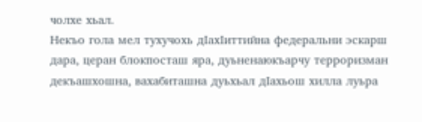чолхе хьал.
Некъо гола мел тухучохь дIахIиттийна федеральни эскарш дара, церан блокпосташ яра, дуьненаюкъарчу терроризман декъашхошна, вахабиташна дуьхьал дIахьош хилла луьра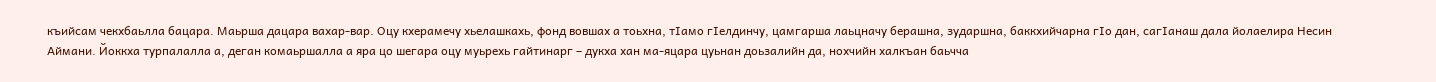къийсам чекхбаьлла бацара. Маьрша дацара вахар-вар. Оцу кхерамечу хьелашкахь, фонд вовшах а тоьхна, тIамо гIелдинчу, цамгарша лаьцначу берашна, зударшна, баккхийчарна гIо дан, сагIанаш дала йолаелира Несин Аймани. Йоккха турпалалла а, деган комаьршалла а яра цо шегара оцу муьрехь гайтинарг – дукха хан ма-яцара цуьнан доьзалийн да, нохчийн халкъан баьчча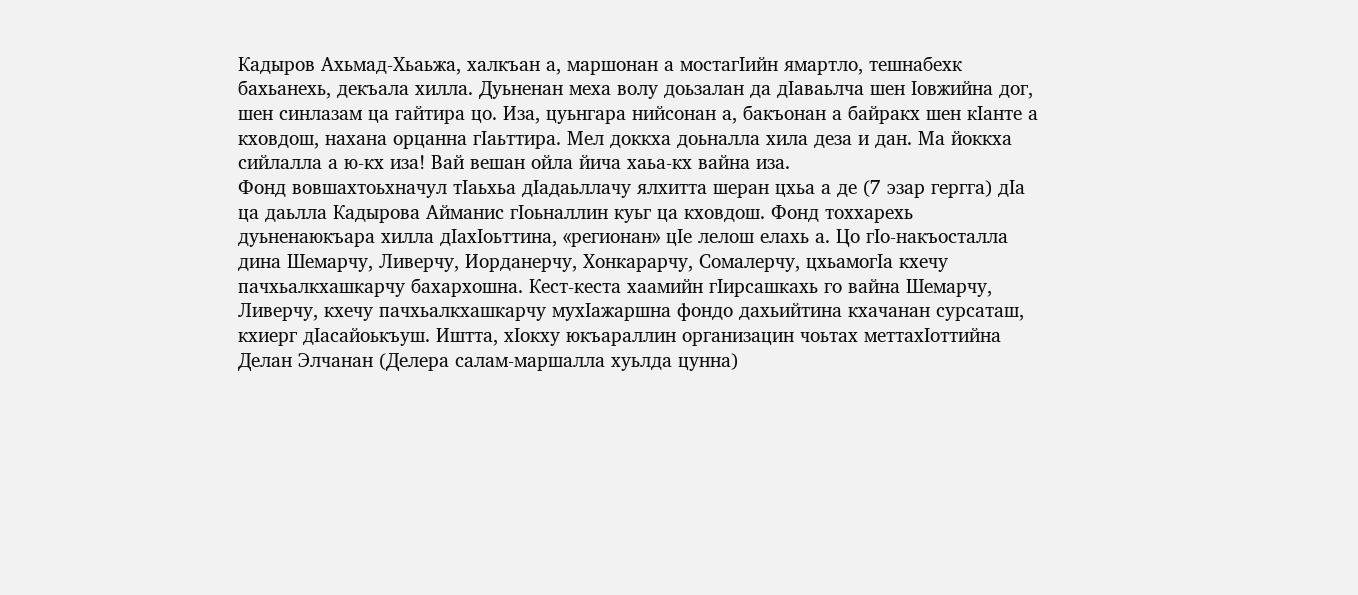Кадыров Ахьмад-Хьаьжа, халкъан а, маршонан а мостагIийн ямартло, тешнабехк бахьанехь, декъала хилла. Дуьненан меха волу доьзалан да дIаваьлча шен Iовжийна дог, шен синлазам ца гайтира цо. Иза, цуьнгара нийсонан а, бакъонан а байракх шен кIанте а кховдош, нахана орцанна гIаьттира. Мел доккха доьналла хила деза и дан. Ма йоккха сийлалла а ю-кх иза! Вай вешан ойла йича хаьа-кх вайна иза.
Фонд вовшахтоьхначул тIаьхьа дIадаьллачу ялхитта шеран цхьа а де (7 эзар гергга) дIа ца даьлла Кадырова Айманис гIоьналлин куьг ца кховдош. Фонд тоххарехь дуьненаюкъара хилла дIахIоьттина, «регионан» цIе лелош елахь а. Цо гIо-накъосталла дина Шемарчу, Ливерчу, Иорданерчу, Хонкарарчу, Сомалерчу, цхьамогIа кхечу пачхьалкхашкарчу бахархошна. Кест-кеста хаамийн гIирсашкахь го вайна Шемарчу, Ливерчу, кхечу пачхьалкхашкарчу мухIажаршна фондо дахьийтина кхачанан сурсаташ, кхиерг дIасайоькъуш. Иштта, хIокху юкъараллин организацин чоьтах меттахIоттийна Делан Элчанан (Делера салам-маршалла хуьлда цунна)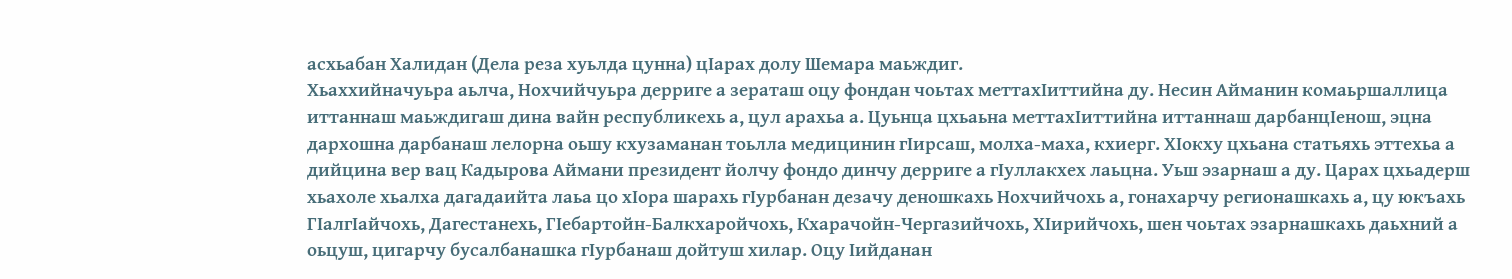асхьабан Халидан (Дела реза хуьлда цунна) цIарах долу Шемара маьждиг.
Хьаххийначуьра аьлча, Нохчийчуьра дерриге а зераташ оцу фондан чоьтах меттахIиттийна ду. Несин Айманин комаьршаллица иттаннаш маьждигаш дина вайн республикехь а, цул арахьа а. Цуьнца цхьаьна меттахIиттийна иттаннаш дарбанцIенош, эцна дархошна дарбанаш лелорна оьшу кхузаманан тоьлла медицинин гIирсаш, молха-маха, кхиерг. ХIокху цхьана статьяхь эттехьа а дийцина вер вац Кадырова Аймани президент йолчу фондо динчу дерриге а гIуллакхех лаьцна. Уьш эзарнаш а ду. Царах цхьадерш хьахоле хьалха дагадаийта лаьа цо хIора шарахь гIурбанан дезачу деношкахь Нохчийчохь а, гонахарчу регионашкахь а, цу юкъахь ГIалгIайчохь, Дагестанехь, ГIебартойн-Балкхаройчохь, Кхарачойн-Чергазийчохь, ХIирийчохь, шен чоьтах эзарнашкахь даьхний а оьцуш, цигарчу бусалбанашка гIурбанаш дойтуш хилар. Оцу Iийданан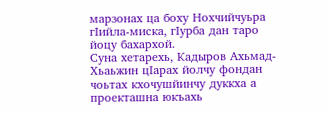марзонах ца боху Нохчийчуьра гIийла-миска, гIурба дан таро йоцу бахархой.
Суна хетарехь, Кадыров Ахьмад-Хьаьжин цIарах йолчу фондан чоьтах кхочушйинчу дуккха а проекташна юкъахь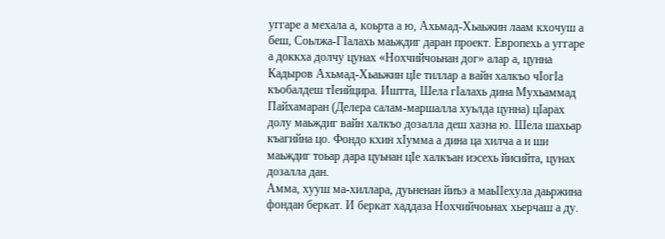уггаре а мехала а, коьрта а ю, Ахьмад-Хьаьжин лаам кхочуш а беш, Соьлжа-ГIалахь маьждиг даран проект. Европехь а уггаре а доккха долчу цунах «Нохчийчоьнан дог» алар а, цунна Кадыров Ахьмад-Хьаьжин цIе тиллар а вайн халкъо чIогIа къобалдеш тIеийцира. Иштта, Шела гIалахь дина Мухьаммад Пайхамаран (Делера салам-маршалла хуьлда цунна) цIарах долу маьждиг вайн халкъо дозалла деш хазна ю. Шела шахьар къагийна цо. Фондо кхин хIумма а дина ца хилча а и ши маьждиг тоьар дара цуьнан цIе халкъан иэсехь йисийта, цунах дозалла дан.
Амма, хууш ма-хиллара, дуьненан йиъэ а маьIIехула даьржина фондан беркат. И беркат хаддаза Нохчийчоьнах хьерчаш а ду.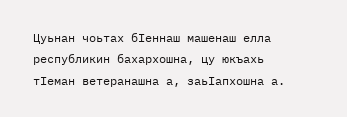Цуьнан чоьтах бIеннаш машенаш елла республикин бахархошна, цу юкъахь тIеман ветеранашна а, заьIапхошна а.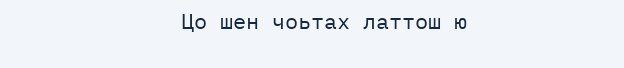Цо шен чоьтах латтош ю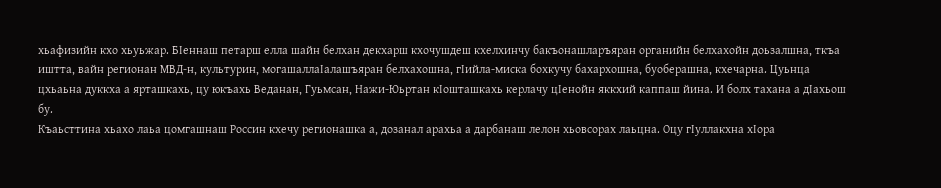хьафизийн кхо хьуьжар. БIеннаш петарш елла шайн белхан декхарш кхочушдеш кхелхинчу бакъонашларъяран органийн белхахойн доьзалшна, ткъа иштта, вайн регионан МВД-н, культурин, могашаллаIалашъяран белхахошна, гIийла-миска бохкучу бахархошна, буоберашна, кхечарна. Цуьнца цхьаьна дуккха а ярташкахь, цу юкъахь Веданан, Гуьмсан, Нажи-Юьртан кIошташкахь керлачу цIенойн яккхий каппаш йина. И болх тахана а дIахьош бу.
Къаьсттина хьахо лаьа цомгашнаш Россин кхечу регионашка а, дозанал арахьа а дарбанаш лелон хьовсорах лаьцна. Оцу гIуллакхна хIора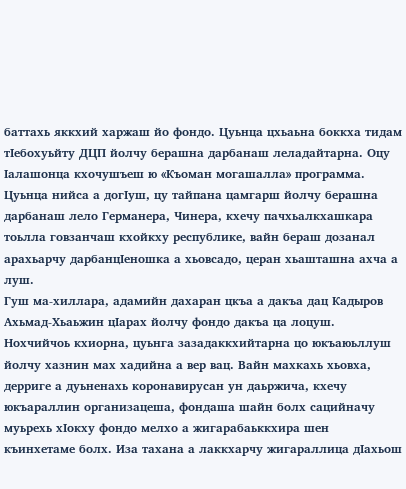баттахь яккхий харжаш йо фондо. Цуьнца цхьаьна боккха тидам тIебохуьйту ДЦП йолчу берашна дарбанаш леладайтарна. Оцу Iалашонца кхочушъеш ю «Къоман могашалла» программа. Цуьнца нийса а догIуш, цу тайпана цамгарш йолчу берашна дарбанаш лело Германера, Чинера, кхечу пачхьалкхашкара тоьлла говзанчаш кхойкху республике, вайн бераш дозанал арахьарчу дарбанцIеношка а хьовсадо, церан хьашташна ахча а луш.
Гуш ма-хиллара, адамийн дахаран цкъа а дакъа дац Кадыров Ахьмад-Хьаьжин цIарах йолчу фондо дакъа ца лоцуш. Нохчийчоь кхиорна, цуьнга зазадаккхийтарна цо юкъаюьллуш йолчу хазнин мах хадийна а вер вац. Вайн махкахь хьовха, дерриге а дуьненахь коронавирусан ун даьржича, кхечу юкъараллин организацеша, фондаша шайн болх сацийначу муьрехь хIокху фондо мелхо а жигарабаьккхира шен къинхетаме болх. Иза тахана а лаккхарчу жигараллица дIахьош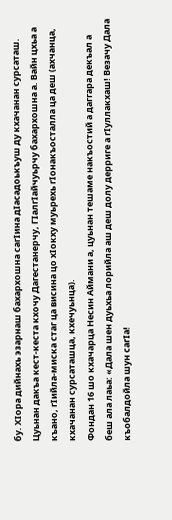бу. ХIора дийнахь эзарнаш бахархошна сагIина дIасадоькъуш ду кхачанан сурсаташ. Цуьнан дакъа кест-кеста кхочу Дагестанерчу, ГIалгIайчуьрчу бахархошна а. Вайн цхьа а къано, гIийла-миска стаг ца висина цо хIокху муьрехь гIонакъосталла ца деш (ахчанца, кхачанан сурсаташца, кхечуьнца).
Фондан 16 шо кхачарца Несин Аймани а, цуьнан тешаме накъостий а даггара декъал а беш ала лаьа: «Дала шен дуьхьа лорийла аш деш долу дерриге а гIуллакхаш! Везачу Дала къобалдойла шун сагIа!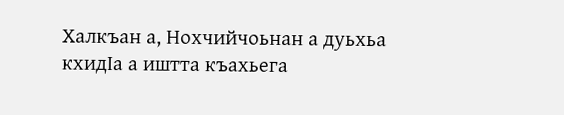Халкъан а, Нохчийчоьнан а дуьхьа кхидIа а иштта къахьега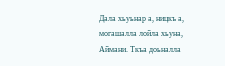Дала хьуьнар а, ницкъ а, могашалла лойла хьуна, Аймани. Ткъа доьналла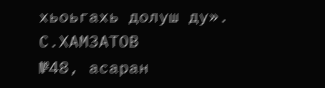хьоьгахь долуш ду».
С.ХАМЗАТОВ
№48, асаран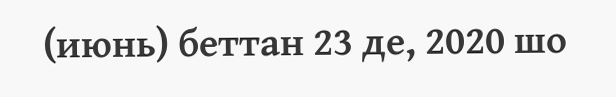(июнь) беттан 23 де, 2020 шо